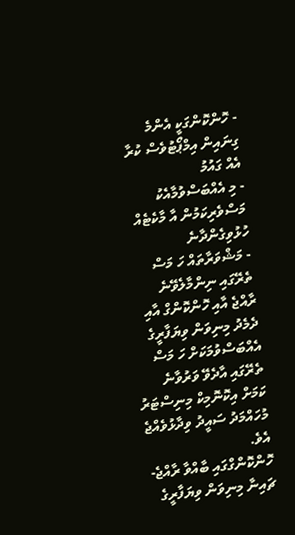- ހޮންކޮންގަކީ އެންމެ ގިނައިން އިމްޕޯޓުވެސް ކުރާ އެއް ގައުމު
- މި އެއްބަސްވުމާއެކު މަސްވެރިކަމުން އާ މާކެޓެއް ހުޅުވިގެންދާނެ
- މަޝްވަރާތައް ހަ މަސް ތެރޭގައި ނިންމާލެވޭނެ
ރާއްޖެ އާއި ހޮންކޮންގް އާއި ދެމެދު މިނިވަން ވިޔަފާރީގެ އެއްބަސްވުމަކަށް ހަ މަސް ތެރޭގައި އާދެވޭ ވަރުވާނެ ކަމަށް އިކޮނޮމިކް މިނިސްޓަރު މުހައްމަދު ސައީދު ވިދާޅުވެއްޖެ އެވެ.
ހޮންކޮންގްގައި ބާއްވާ ރާއްޖެ- ޗައިނާ މިނިވަން ވިޔަފާރީގެ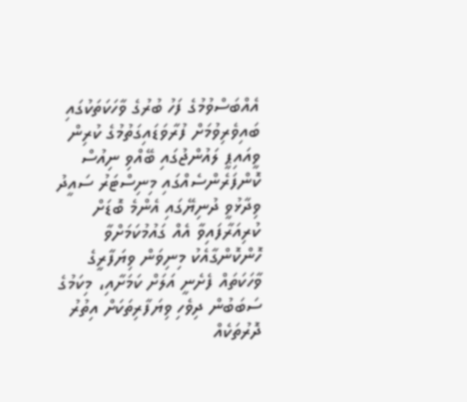އެއްބަސްވުމުގެ ފަހު ބުރުގެ ވާހަކަތަކުގައި ބައިވެރިވުމަށް ފުރާވަޑައިގަތުމުގެ ކުރިން ވީއައިޕީ ލައުންޖުގައި ބޭއްވި ނިއުސް ކޮންފަރެންސެއްގައި މިނިސްޓަރު ސައީދު ވިދާޅުވީ ދުނިޔޭގައި އެންމެ ބޮޑަށް ކުރިއަރާފައިވާ އެއް ގައުމުކަމަށްވާ ހޮންކޮންގާއެކު މިނިވަން ވިޔަފާރީގެ ވާހަކަތައް ފެށެނީ އަލަށް ކަމަށާއި، މިކަމުގެ ސަބަބުން ދިވެހި ވިޔަފާރިތަކަށް އިތުރު ދޮރުތަކެއް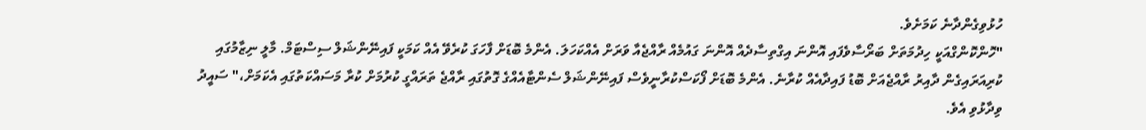ހުޅުވިގެންދާނެ ކަމަށެވެ.
"ހޮންކޮންގްއަކީ ހިދުމަތަށް ބަރޯސާވެފައި އޮންނަ އިގްތިސާދެއް އޮންނަ ގައުމެއް ރާއްޖެއާ ވަރަށް އެއްކަހަލަ. އެންމެ ބޮޑަށް ފާހަގަ ކުރެވޭ އެއް ކަމަކީ ފައިނޭންޝަލް ސިސްޓަމް. މާލީ ނިޒާމުގައި ކުރިއަރައިގެން ދާއިރު ރާއްޖެއަށް ބޮޑު ފައިދާއެއް ކުރާނެ. އެންމެ ބޮޑަށް ފޯކަސްކުރާނީވެސް ފައިނޭންޝަލް ސެންޓާއެއްގެ ގޮތުގައި ރާއްޖެ ތަރައްގީ ކުރުމަށް ކުރާ މަސައްކަތުގައި އެކަމަށް،" ސައީދު ވިދާޅުވި އެވެ.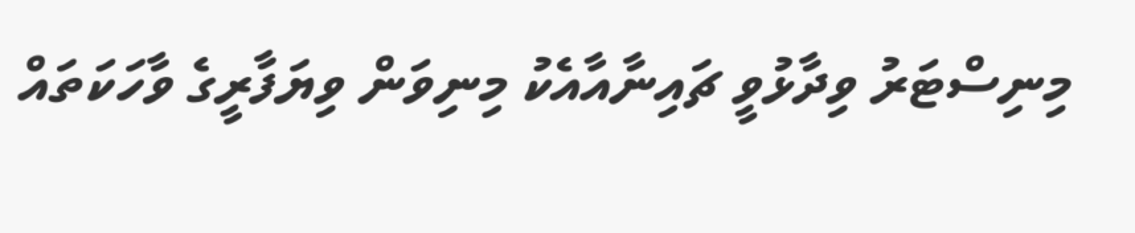މިނިސްޓަރު ވިދާޅުވީ ޗައިނާއާއެކު މިނިވަން ވިޔަފާރީގެ ވާހަކަތައް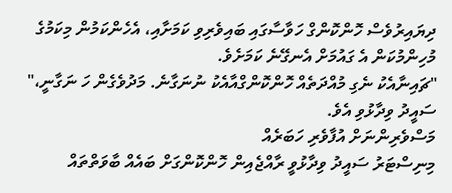ދިޔައިރުވެސް ހޮންކޮންގް ހަވާސާގައި ބައިވެރިވި ކަމަށާއި، އެހެންކަމުން މިކަމުގެ މުހިންމުކަން އެ ގައުމަށް އެނގޭނެ ކަމަށެވެ.
"ޗައިނާއެކު ނެގި މުއްދަތެއް ހޮންކޮންގްއާއެކު ނުނަގާނެ. މަދުވެގެން ހަ ނަގާނީ،" ސައީދު ވިދާޅުވި އެވެ.
މަސްވެރިންނަށް އުފާވެރި ހަބަރެއް
މިނިސްޓަރު ސައީދު ވިދާޅުވީ ރާއްޖެއިން ހޮންކޮންގަށް ބައެއް ބާވަތްތައް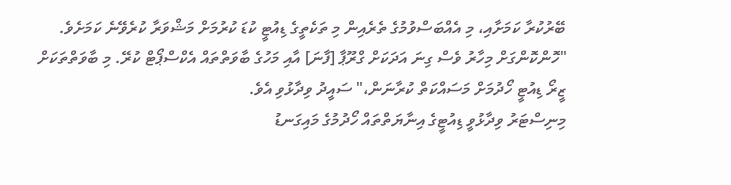ބޭރުކުރާ ކަމަށާއި، މި އެއްބަސްވުމުގެ ތެރެއިން މި ތަކެތީގެ ޑިއުޓީ ކުޑަ ކުރުމަށް މަޝްވަރާ ކުރެވޭނެ ކަމަށެވެ.
"ހޮންކޮންގަށް މިހާރު ވެސް ގިނަ އަދަކަށް ގްރޫޕާ [ފާނަ] އާއި މަހުގެ ބާވަތްތައް އެކްސްޕޯޓް ކުރޭ. މި ބާވަތްތަކަށް ޒީރޯ ޑިއުޓީ ހޯދުމަށް މަސައްކަތް ކުރާނަން،" ސައީދު ވިދާޅުވި އެވެ.
މިނިސްޓަރު ވިދާޅުވީ ޑިއުޓީގެ އިނާޔަތްތައް ހޯދުމުގެ މައިގަނޑު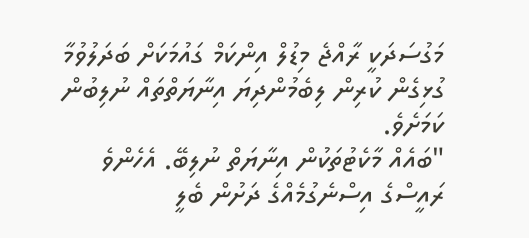މަގުސަދަކީ ރާއްޖެ މިޑުލް އިންކަމް ގައުމަކަށް ބަދަލުވުމާ ގުޅިގެން ކުރިން ލިބެމުންދިޔަ އިނާޔަތްތައް ނުލިބުން ކަމަށެވެ.
"ބައެއް މާކެޓުތަކުން އިނާޔަތް ނުލިބޭ. އެހެންވެ ރައީސްގެ އިސްނެގުމެއްގެ ދަށުން ބެލީ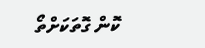ކޮން ގޮތަކަށްތޯ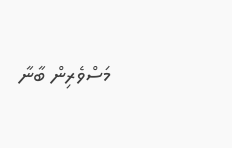މަސްވެރިން ބާނާ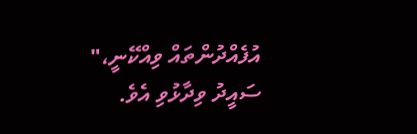އުފެއްދުންތައް ވިއްކޭނީ،" ސައީދު ވިދާޅުވި އެވެ.